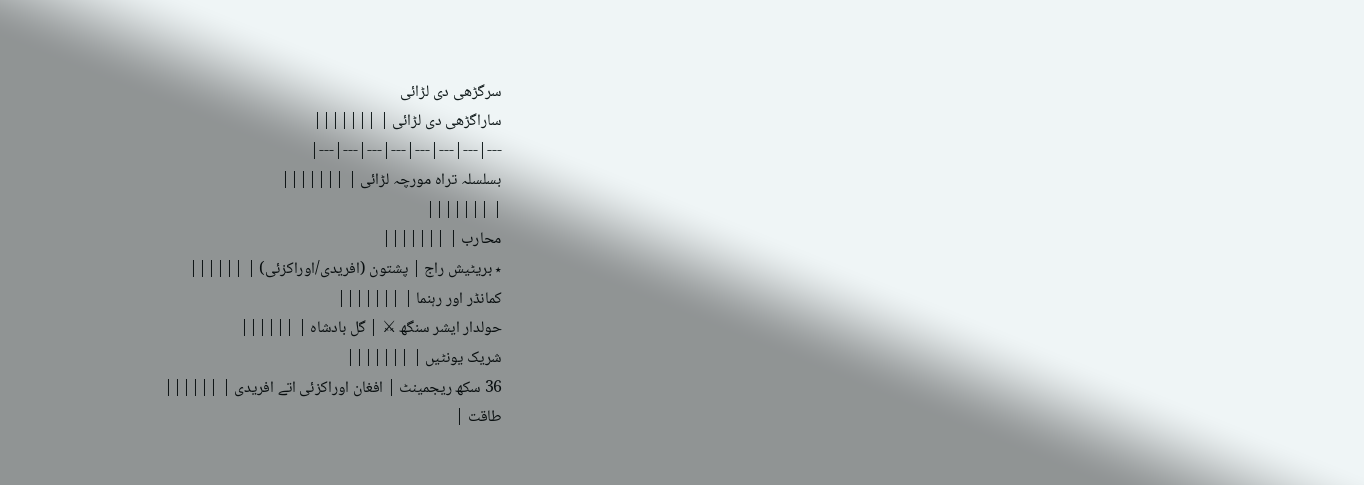سرگڑھی دی لڑائی
ساراگڑھی دی لڑائی | |||||||
---|---|---|---|---|---|---|---|
بسلسلہ تراہ مورچہ لڑائی | |||||||
| |||||||
محارب | |||||||
٭ بریٹیش راج | پشتون (افریدی/اوراکزئی) | ||||||
کمانڈر اور رہنما | |||||||
حولدار ایشر سنگھ ⚔ | گل بادشاہ | ||||||
شریک یونٹیں | |||||||
36 سکھ ریجمینٹ | افغان اوراکزئی اتے افریدی | ||||||
طاقت |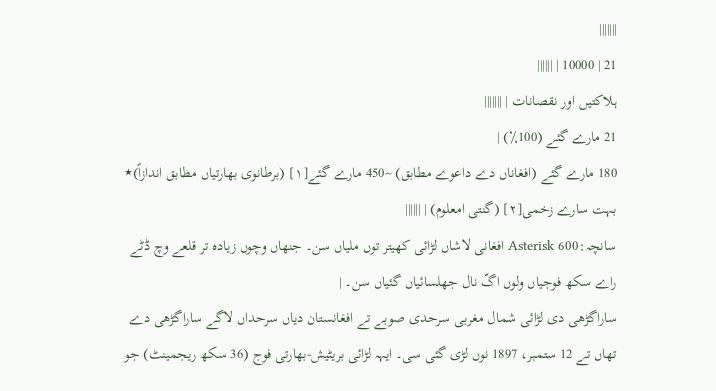|||||||
21 | 10000 | ||||||
ہلاکتیں اور نقصانات | |||||||
21 مارے گئے (100٪) |
180 مارے گئے (افغاناں دے داعوے مطابق) ~450 مارے گئے[۱] (برطانوی بھارتیاں مطابق اندازاً)٭ بہت سارے زخمی[۲] (گنتی امعلوم) | ||||||
سانچہ:Asterisk 600 افغانی لاشاں لڑائی کھیتر توں ملیاں سن۔ جنھاں وچوں زیادہ تر قلعے وچ ڈٹے راے سکھ فوجیاں ولوں اگّ نال جھلسائیاں گئیاں سن۔ |
ساراگڑھی دی لڑائی شمال مغربی سرحدی صوبے تے افغانستان دیاں سرحداں لاگے ساراگڑھی دے تھاں تے 12 ستمبر، 1897 نوں لڑی گئی سی۔ ایہہ لڑائی بریٹیش-بھارتی فوج (36 سکھ ریجمینٹ) جو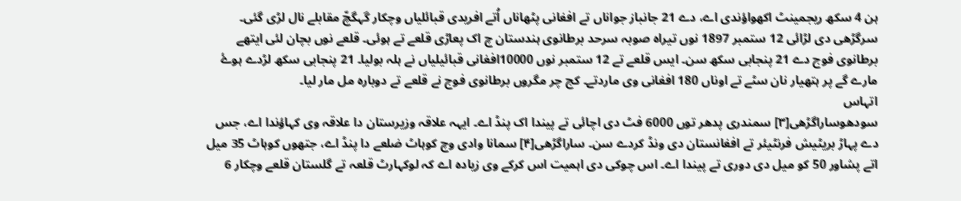ہن 4 سکھ ریجمینٹ اکھواؤندی اے، دے 21 جانباز جواناں تے افغانی پٹھاناں اُتے افریدی قبائلیاں وچکار گہگچّ مقابلے نال لڑی گئی۔
سرگڑھی دی لڑائی 12 ستمبر 1897 نوں تیراہ صوبہ سرحد برطانوی ہندستان چ اک پعاڑی قلعے تے ہوئی۔ قلعے نوں بچان لئی ایتھے برطانوی فوج دے 21 پنجابی سکھ سن۔ ایس قلعے تے 12 ستمبر نوں 10000افغانی قبائیلیاں نے ہلہ بولیا۔ 21 پنجابی سکھ لڑدے ہوۓ مارے گے پر ہتھیار نان سٹے تے اوناں 180 افغانی وی ماردتے۔ کج چر مگروں برطانوی فوج نے قلعے تے دوبارہ مل مار لیا۔
اتہاس
سودھوساراگڑھی[۳] سمندری پدھر توں 6000 فٹ دی اچائی تے پیندا اک پنڈ اے۔ ایہہ علاقہ وزیرستان دا علاقہ وی کہاؤندا اے، جس دے پہاڑ بریٹیش فرنٹیئر تے افغانستان دی ونڈ کردے سن۔ ساراگڑھی[۴] سمانا وادی وچ کوہاٹ ضلعے دا پنڈ اے، جتھوں کوہاٹ 35 میل اتے پشاور 50 کو میل دی دوری تے پیندا اے۔ اس چوکی دی اہمیت اس کرکے وی زیادہ اے کہ لوکہارٹ قلعہ تے گلستان قلعے وچکار 6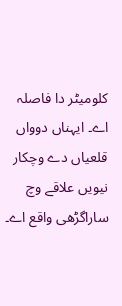کلومیٹر دا فاصلہ اے۔ ایہناں دوواں قلعیاں دے وچکار نیویں علاقے وچ ساراگڑھی واقع اے۔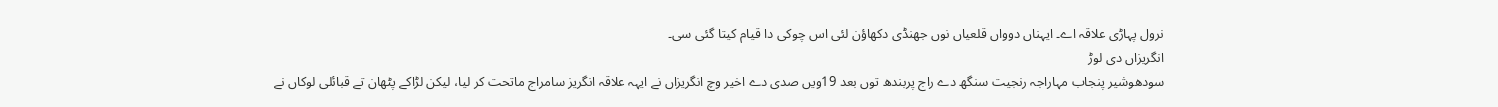نرول پہاڑی علاقہ اے۔ ایہناں دوواں قلعیاں نوں جھنڈی دکھاؤن لئی اس چوکی دا قیام کیتا گئی سی۔
انگریزاں دی لوڑ
سودھوشیر پنجاب مہاراجہ رنجیت سنگھ دے راج پربندھ توں بعد 19ویں صدی دے اخیر وچ انگریزاں نے ایہہ علاقہ انگریز سامراج ماتحت کر لیا، لیکن لڑاکے پٹھان تے قبائلی لوکاں نے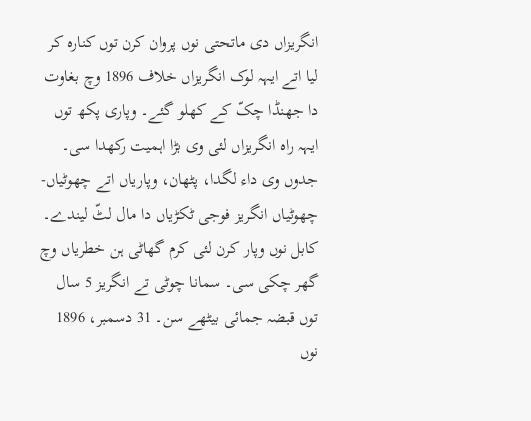انگریزاں دی ماتحتی نوں پروان کرن توں کنارہ کر لیا اتے ایہہ لوک انگریزاں خلاف 1896 وچ بغاوت دا جھنڈا چکّ کے کھلو گئے۔ وپاری پکھ توں ایہہ راہ انگریزاں لئی وی بڑا اہمیت رکھدا سی۔ جدوں وی داء لگدا، پٹھان، وپاریاں اتے چھوٹیاں-چھوٹیاں انگریز فوجی ٹکڑیاں دا مال لٹّ لیندے۔ کابل نوں وپار کرن لئی کرم گھاٹی ہن خطریاں وچ گھر چکی سی۔ سمانا چوٹی تے انگریز 5 سال توں قبضہ جمائی بیٹھے سن۔ 31 دسمبر، 1896 نوں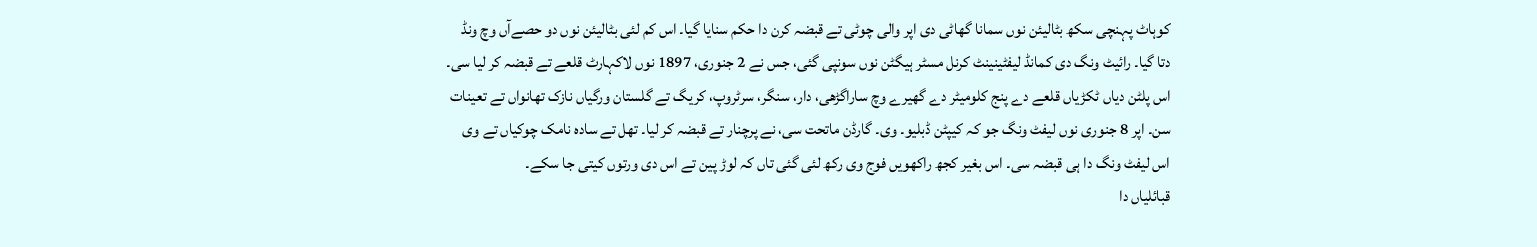کوہاٹ پہنچی سکھ بٹالیئن نوں سمانا گھاٹی دی اپر والی چوٹی تے قبضہ کرن دا حکم سنایا گیا۔ اس کم لئی بٹالیئن نوں دو حصےآں وچ ونڈ دتا گیا۔ رائیٹ ونگ دی کمانڈ لیفٹینینٹ کرنل مسٹر ہیگٹن نوں سونپی گئی، جس نے 2 جنوری، 1897 نوں لاکہارٹ قلعے تے قبضہ کر لیا سی۔ اس پلٹن دیاں ٹکڑیاں قلعے دے پنج کلومیٹر دے گھیرے وچ ساراگڑھی، دار، سنگر، سرٹروپ، کریگ تے گلستان ورگیاں نازک تھانواں تے تعینات سن۔ اپر 8 جنوری نوں لیفٹ ونگ جو کہ کیپٹن ڈبلیو۔ وی۔ گارڈن ماتحت سی، نے پرچنار تے قبضہ کر لیا۔ تھل تے سادہ نامک چوکیاں تے وی اس لیفٹ ونگ دا ہی قبضہ سی۔ اس بغیر کجھ راکھویں فوج وی رکھ لئی گئی تاں کہ لوڑ پین تے اس دی ورتوں کیتی جا سکے۔
قبائلیاں دا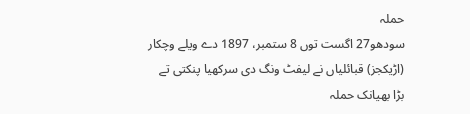حملہ
سودھو27 اگست توں 8 ستمبر، 1897 دے ویلے وچکار (اڑیکجز) قبائلیاں نے لیفٹ ونگ دی سرکھیا پنکتی تے بڑا بھیانک حملہ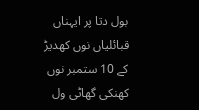بول دتا پر ایہناں قبائلیاں نوں کھدیڑ کے 10 ستمبر نوں کھنکی گھاٹی ول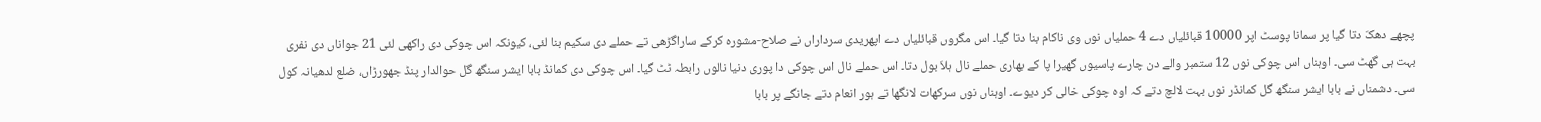پچھے دھکّ دتا گیا پر سمانا پوسٹ اپر 10000 قبائلیاں دے 4 حملیاں نوں وی ناکام بنا دتا گیا۔ اس مگروں قبائلیاں دے اپھریدی سرداراں نے صلاح-مشورہ کرکے ساراگڑھی تے حملے دی سکیم بنا لئی، کیونکہ اس چوکی دی راکھی لئی 21 جواناں دی نفری بہت ہی گھٹ سی۔ اوہناں اس چوکی نوں 12 ستمبر والے دن چارے پاسیوں گھیرا پا کے بھاری حملے نال ہلاّ بول دتا۔ اس حملے نال اس چوکی دا پوری دنیا نالوں رابطہ ٹٹ گیا۔ اس چوکی دی کمانڈ بابا ایشر سنگھ گل حوالدار پنڈ جھورڑاں، ضلع لدھیانہ کول سی۔ دشمناں نے بابا ایشر سنگھ گل کمانڈر نوں بہت لالچ دتے کہ اوہ چوکی خالی کر دیوے۔ اوہناں نوں سرکھات لانگھا تے ہور انعام دتے جانگے پر بابا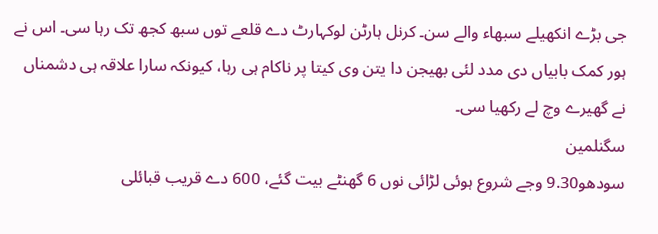جی بڑے انکھیلے سبھاء والے سن۔ کرنل ہارٹن لوکہارٹ دے قلعے توں سبھ کجھ تک رہا سی۔ اس نے ہور کمک بابیاں دی مدد لئی بھیجن دا یتن وی کیتا پر ناکام ہی رہا، کیونکہ سارا علاقہ ہی دشمناں نے گھیرے وچ لے رکھیا سی۔
سگنلمین
سودھو9.30 وجے شروع ہوئی لڑائی نوں 6 گھنٹے بیت گئے، 600 دے قریب قبائلی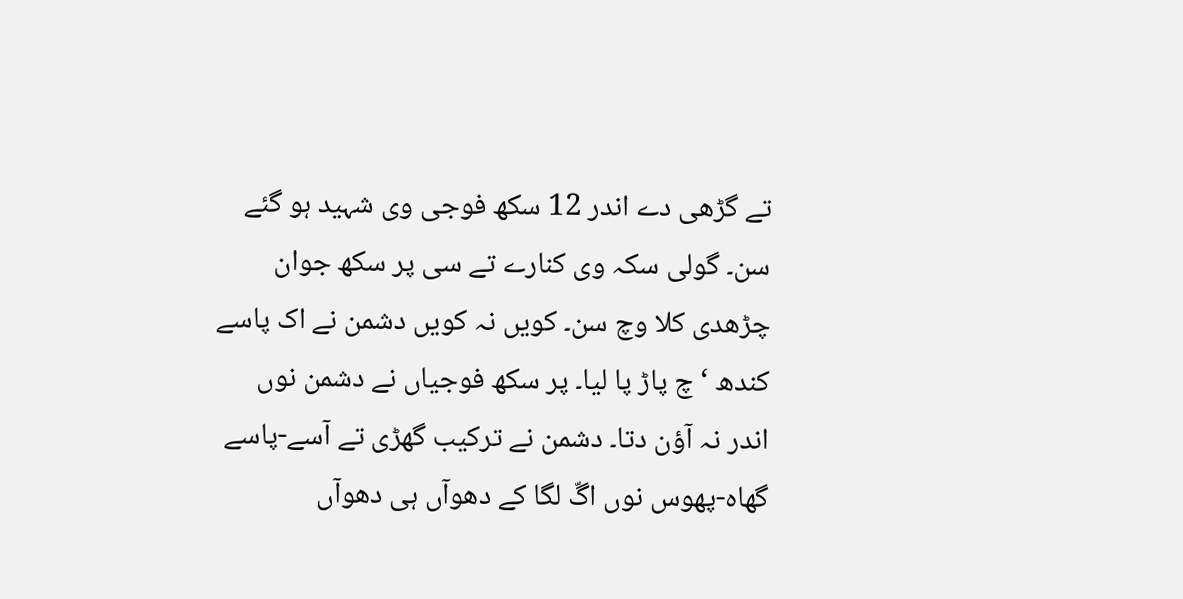تے گڑھی دے اندر 12 سکھ فوجی وی شہید ہو گئے سن۔ گولی سکہ وی کنارے تے سی پر سکھ جوان چڑھدی کلا وچ سن۔ کویں نہ کویں دشمن نے اک پاسے کندھ ‘چ پاڑ پا لیا۔ پر سکھ فوجیاں نے دشمن نوں اندر نہ آؤن دتا۔ دشمن نے ترکیب گھڑی تے آسے-پاسے گھاہ-پھوس نوں اگّ لگا کے دھوآں ہی دھوآں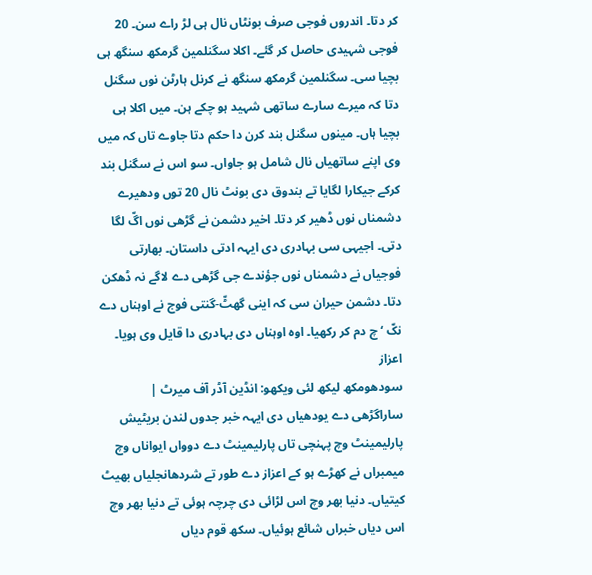کر دتا۔ اندروں فوجی صرف بونٹاں نال ہی لڑ راے سن۔ 20 فوجی شہیدی حاصل کر گئے۔ اکلا سگنلمین گرمکھ سنگھ ہی بچیا سی۔ سگنلمین گرمکھ سنگھ نے کرنل ہارٹن نوں سگنل دتا کہ میرے سارے ساتھی شہید ہو چکے ہن۔ میں اکلا ہی بچیا ہاں۔ مینوں سگنل بند کرن دا حکم دتا جاوے تاں کہ میں وی اپنے ساتھیاں نال شامل ہو جاواں۔ سو اس نے سگنل بند کرکے جیکارا لگایا تے بندوق دی بونٹ نال 20 توں ودھیرے دشمناں نوں ڈھیر کر دتا۔ اخیر دشمن نے گڑھی نوں اگّ لگا دتی۔ اجیہی سی بہادری دی ایہہ ادتی داستان۔ بھارتی فوجیاں نے دشمناں نوں جؤندے جی گڑھی دے لاگے نہ ڈھکن دتا۔ دشمن حیران سی کہ اینی گھٹّ-گنتی فوج نے اوہناں دے نکّ ‘چ دم کر رکھیا۔ اوہ اوہناں دی بہادری دا قایل وی ہویا۔
اعزاز
سودھومکھ لیکھ لئی ویکھو: انڈین آڈر آف میرٹ |
ساراگڑھی دے یودھیاں دی ایہہ خبر جدوں لندن بریٹیش پارلیمینٹ وچ پہنچی تاں پارلیمینٹ دے دوواں ایواناں وچ میمبراں نے کھڑے ہو کے اعزاز دے طور تے شردھانجلیاں بھیٹ کیتیاں۔ دنیا بھر وچ اس لڑائی دی چرچہ ہوئی تے دنیا بھر وچ اس دیاں خبراں شائع ہوئیاں۔ سکھ قوم دیاں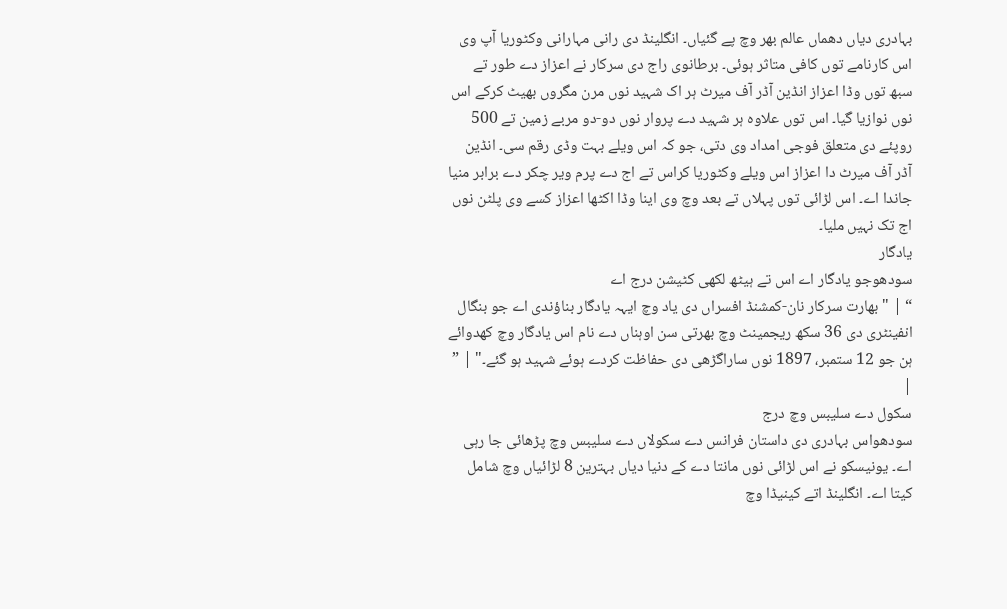بہادری دیاں دھماں عالم بھر وچ پے گئیاں۔ انگلینڈ دی رانی مہارانی وکٹوریا آپ وی اس کارنامے توں کافی متاثر ہوئی۔ برطانوی راج دی سرکار نے اعزاز دے طور تے سبھ توں وڈا اعزاز انڈین آڈر آف میرٹ ہر اک شہید نوں مرن مگروں بھیٹ کرکے اس نوں نوازیا گیا۔ اس توں علاوہ ہر شہید دے پروار نوں دو-دو مربے زمین تے 500 روپئے دی متعلق فوجی امداد وی دتی، جو کہ اس ویلے بہت وڈی رقم سی۔ انڈین آڈر آف میرٹ دا اعزاز اس ویلے وکٹوریا کراس تے اج دے پرم ویر چکر دے برابر منیا جاندا اے۔ اس لڑائی توں پہلاں تے بعد وچ وی اینا وڈا اکٹھا اعزاز کسے وی پلٹن نوں اج تک نہیں ملیا۔
یادگار
سودھوجو یادگار اے اس تے ہیٹھ لکھی کٹیشن درج اے
“ | " بھارت سرکار نان-کمشنڈ افسراں دی یاد وچ ایہہ یادگار بناؤندی اے جو بنگال انفینٹری دی 36 سکھ ریجمینٹ وچ بھرتی سن اوہناں دے نام اس یادگار وچ کھدوائے ہن جو 12 ستمبر، 1897 نوں ساراگڑھی دی حفاظت کردے ہوئے شہید ہو گئے۔" | ” |
سکول دے سلیبس وچ درج
سودھواس بہادری دی داستان فرانس دے سکولاں دے سلیبس وچ پڑھائی جا رہی اے۔ یونیسکو نے اس لڑائی نوں مانتا دے کے دنیا دیاں بہترین 8 لڑائیاں وچ شامل کیتا اے۔ انگلینڈ اتے کینیڈا وچ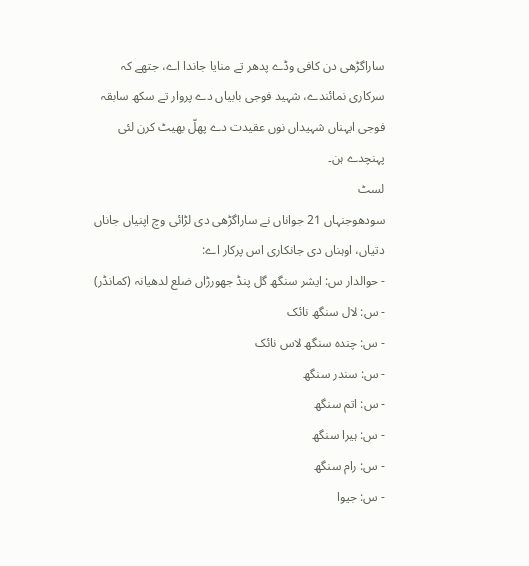ساراگڑھی دن کافی وڈے پدھر تے منایا جاندا اے، جتھے کہ سرکاری نمائندے، شہید فوجی بابیاں دے پروار تے سکھ سابقہ فوجی ایہناں شہیداں نوں عقیدت دے پھلّ بھیٹ کرن لئی پہنچدے ہن۔
لسٹ
سودھوجنہاں 21 جواناں نے ساراگڑھی دی لڑائی وچ اپنیاں جاناں دتیاں، اوہناں دی جانکاری اس پرکار اے:
- حوالدار س: ایشر سنگھ گل پنڈ جھورڑاں ضلع لدھیانہ (کمانڈر)
- س: لال سنگھ نائک
- س: چندہ سنگھ لاس نائک
- س: سندر سنگھ
- س: اتم سنگھ
- س: ہیرا سنگھ
- س: رام سنگھ
- س: جیوا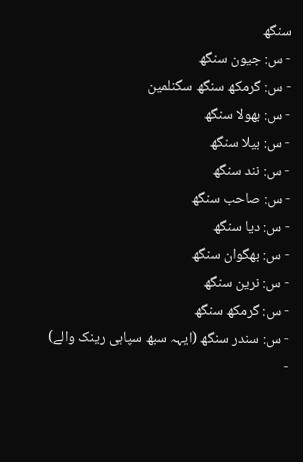سنگھ
- س: جیون سنگھ
- س: گرمکھ سنگھ سگنلمین
- س: بھولا سنگھ
- س: بیلا سنگھ
- س: نند سنگھ
- س: صاحب سنگھ
- س: دیا سنگھ
- س: بھگوان سنگھ
- س: نرین سنگھ
- س: گرمکھ سنگھ
- س: سندر سنگھ (ایہہ سبھ سپاہی رینک والے)
-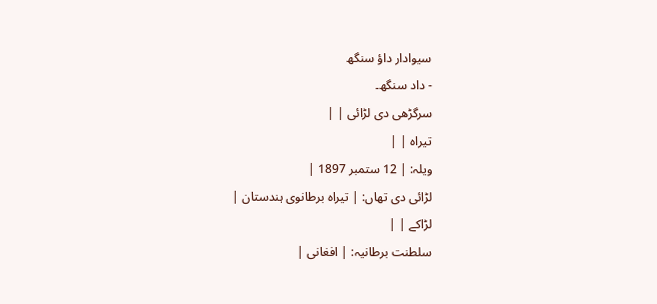سیوادار داؤ سنگھ
- داد سنگھ۔
سرگڑھی دی لڑائی | |
تیراہ | |
ویلہ: | 12 ستمبر 1897 |
لڑائی دی تھاں: | تیراہ برطانوی ہندستان |
لڑاکے | |
سلطنت برطانیہ: | افغانی |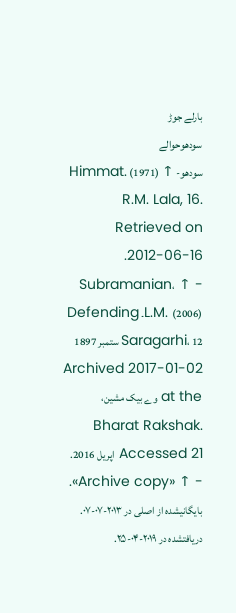بارلے جوڑ
سودھوحوالے
سودھو- ↑ (1971) Himmat. R.M. Lala, 16. Retrieved on 2012-06-16.
- ↑ Subramanian، L.M. (2006)۔ Defending Saragarhi، 12 ستمبر 1897 Archived 2017-01-02 at the وے بیک مشین، Bharat Rakshak. Accessed 21 اپریل 2016.
- ↑ «Archive copy». بایگانیشده از اصلی در ۲۰۱۳-۰۷-۰۷. دریافتشده در ۲۰۱۹-۰۴-۲۵.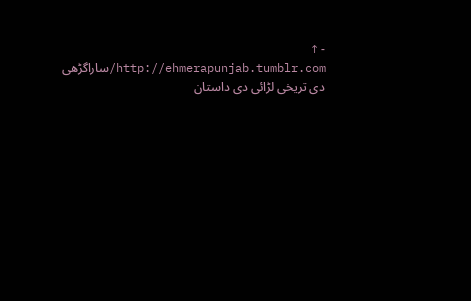- ↑ http://ehmerapunjab.tumblr.com/ساراگڑھی دی تریخی لڑائی دی داستان